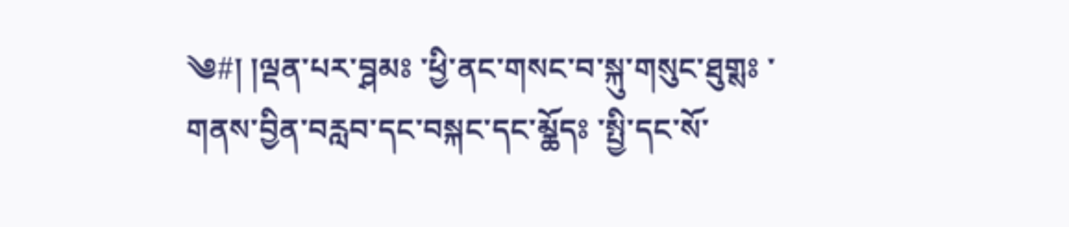༄#། །ལྡན་པར་བྴམཿ ་ཕྱི་ནང་གསང་བ་སྐུ་གསུང་ཐུགྶཿ ་གནས་བྱིན་བརླབ་དང་བསྐང་དང་མྖོདཿ ་སྤྱི་དང་སོ་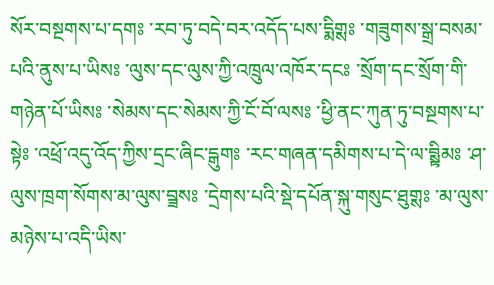སོར་བསྔགས་པ་དགཿ ་རབ་ཏུ་བདེ་བར་འདོད་པས་དྨིགྶཿ ་གཟུགས་སྒྲ་བསམ་པའི་ནུས་པ་ཡིསཿ ་ལུས་དང་ལུས་ཀྱི་འཁྲུལ་འཁོར་དངཿ ་སྲོག་དང་སྲོག་གི་གཉེན་པོ་ཡིསཿ ་སེམས་དང་སེམས་ཀྱི་ངོ་བོ་ལསཿ ་ཕྱི་ནང་ཀུན་ཏུ་བསྔགས་པ་སྟེཿ ་འཕྲོ་འདུ་འོད་ཀྱིས་དྲང་ཞིང་དྒུགཿ ་རང་གཞན་དམིགས་པ་དེ་ལ་བྶྟིམཿ ་ཤ་ལུས་ཁྲག་སོགས་མ་ལུས་བྯསཿ ་དྲེགས་པའི་སྡེ་དཔོན་སྐུ་གསུང་ཐུགྶཿ ་མ་ལུས་མཉེས་པ་འདི་ཡིས་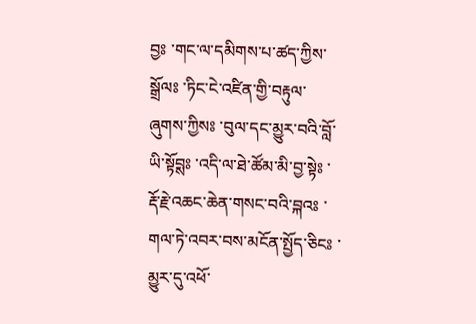བྱཿ ་གང་ལ་དམིགས་པ་ཚད་ཀྱིས་སྒྲོལཿ ་ཏིང་ངེ་འཛིན་གྱི་བརྟུལ་ཞུགས་ཀྱིསཿ ་བུལ་དང་མྱུར་བའི་བློ་ཡི་སྟོབྶཿ ་འདི་ལ་ཐེ་ཚོམ་མི་བྱ་སྟེཿ ་རྡོ་རྗེ་འཆང་ཆེན་གསང་བའི་བྐའཿ ་གལ་ཏེ་འབར་བས་མངོན་སྤྱོད་ཅིངཿ ་མྱུར་དུ་འཕོ་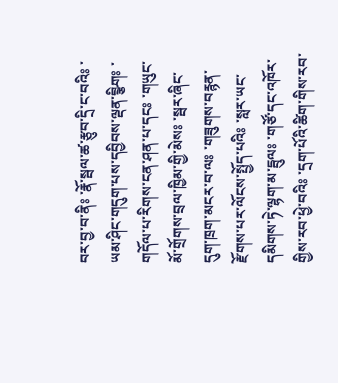བར་བྱ་བ་ནིཿ ་རྣོ་སྦལ་ཚ་རྩུབ་དྲི་ང་བའིཿ ་ཡམ་ཤིང་གདུག་པས་དབྱིབས་ལྡན་བྲྩིགཿ ་གདོལ་པ་རིགས་ངན་ཤན་པ་དངཿ ་གཡུང་མོ་གྲོགས་བྲལ་ཁྱིམ་གྱི་མེསཿ ་སྦར་ཞིང་དུག་ཁྲག་མངར་བ་ལཿ ་གཟུགས་བརྙན་རྫོགས་པར་ལོངས་སྤྱོད་པའིཿ ་སླར་ཡང་དམིགས་ཏེ་ལྷག་མ་དྦུལཿ ་གཙོ་དང་འཁོར་གྱིས་རབ་ཕྱེ་བའིཿ ་དྲག་པོའི་ཚིག་གིས་རབ་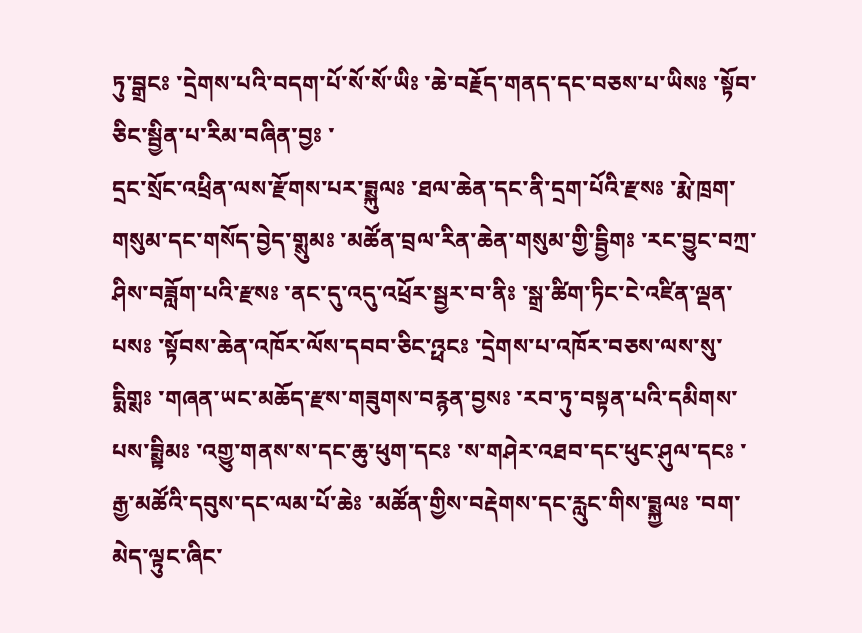ཏུ་བྒྲངཿ ་དྲེགས་པའི་བདག་པོ་སོ་སོ་ཡིཿ ་ཆེ་བརྗོད་གནད་དང་བཅས་པ་ཡིསཿ ་སྟོབ་ཅིང་སྦྱིན་པ་རིམ་བཞིན་བྱཿ ་
དྲང་སྲོང་འཕྲིན་ལས་རྫོགས་པར་བྶྐུལཿ ་ཐལ་ཆེན་དང་ནི་དྲག་པོའི་རྫསཿ ་རྨེ་ཁྲག་གསུམ་དང་གསོད་བྱེད་གྶུམཿ ་མཚོན་བྲལ་རིན་ཆེན་གསུམ་གྱི་དྦྱིགཿ ་རང་བྱུང་བཀྲ་ཤིས་བཟློག་པའི་རྫསཿ ་ནང་དུ་འདུ་འཕྲོར་སྦྱར་བ་ནིཿ ་སྒྲ་ཚིག་ཏིང་ངེ་འཛིན་ལྡན་པསཿ ་སྟོབས་ཆེན་འཁོར་ལོས་དབབ་ཅིང་འྥངཿ ་དྲེགས་པ་འཁོར་བཅས་ལས་སུ་དྨིགྶཿ ་གཞན་ཡང་མཆོད་རྫས་གཟུགས་བརྙན་བྱསཿ ་རབ་ཏུ་བསྟན་པའི་དམིགས་པས་བྶྟིམཿ ་འགྱུ་གནས་ས་དང་ཆུ་ཕུག་དངཿ ་ས་གཤེར་འཐབ་དང་ཕུང་ཤུལ་དངཿ ་རྒྱ་མཚོའི་དབུས་དང་ལམ་པོ་ཆེཿ ་མཚོན་གྱིས་བརྡེགས་དང་རླུང་གིས་བྶྐྱལཿ ་བག་མེད་ལྟུང་ཞིང་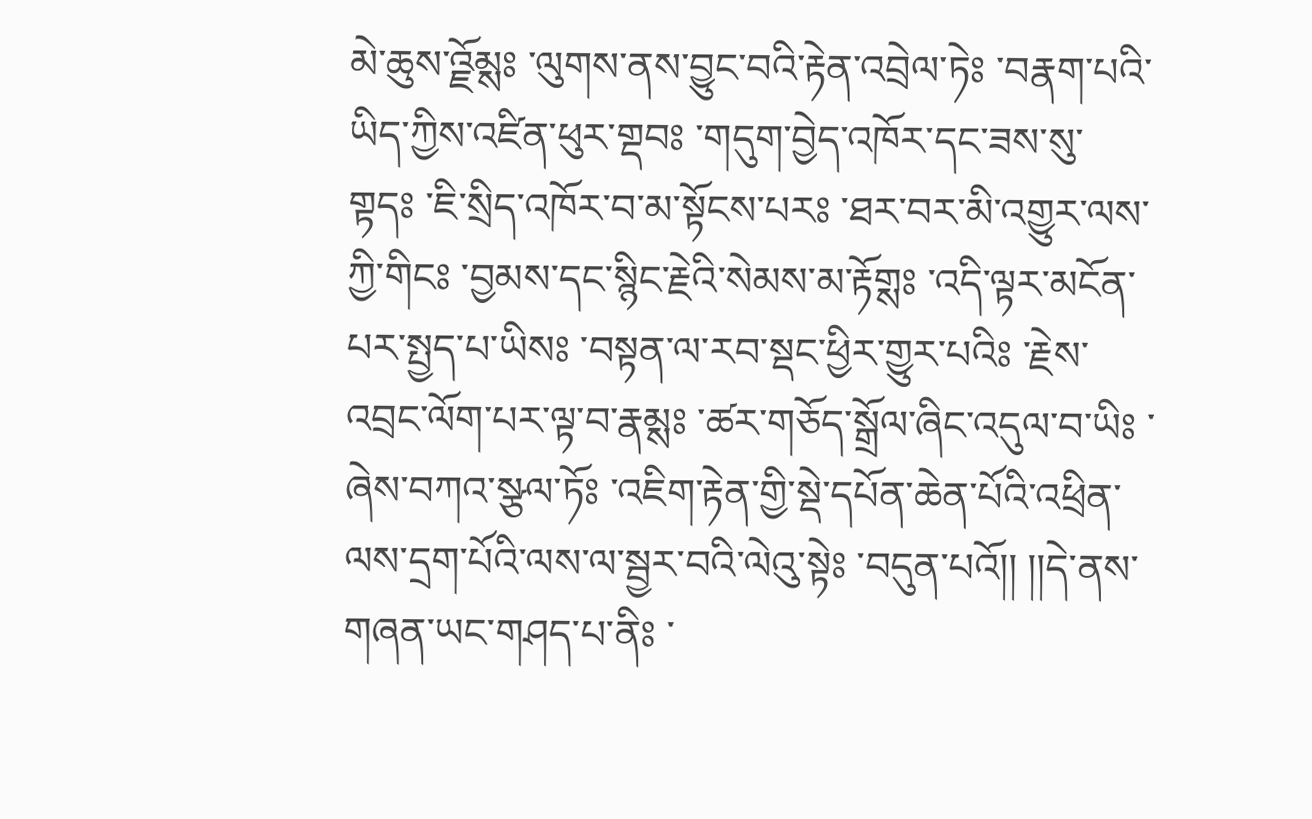མེ་ཆུས་འྗོམྶཿ ་ལུགས་ནས་བྱུང་བའི་རྟེན་འབྲེལ་ཏེཿ ་བརྣག་པའི་ཡིད་ཀྱིས་འཛིན་ཕུར་གྡབཿ ་གདུག་བྱེད་འཁོར་དང་ཟས་སུ་གྟདཿ ་ཇི་སྲིད་འཁོར་བ་མ་སྟོངས་པརཿ ་ཐར་བར་མི་འགྱུར་ལས་ཀྱི་གིངཿ ་བྱམས་དང་སྙིང་རྗེའི་སེམས་མ་རྟོགྶཿ ་འདི་ལྟར་མངོན་པར་སྤྱད་པ་ཡིསཿ ་བསྟན་ལ་རབ་སྡང་ཕྱིར་གྱུར་པའིཿ ་རྗེས་འབྲང་ལོག་པར་ལྟ་བ་རྣམྶཿ ་ཚར་གཅོད་སྒྲོལ་ཞིང་འདུལ་བ་ཡིཿ ་ཞེས་བཀའ་སྩལ་ཏོཿ ་འཇིག་རྟེན་གྱི་སྡེ་དཔོན་ཆེན་པོའི་འཕྲིན་ལས་དྲག་པོའི་ལས་ལ་སྦྱར་བའི་ལེའུ་སྟེཿ ་བདུན་པའོ།། །།དེ་ནས་གཞན་ཡང་གཤད་པ་ནིཿ ་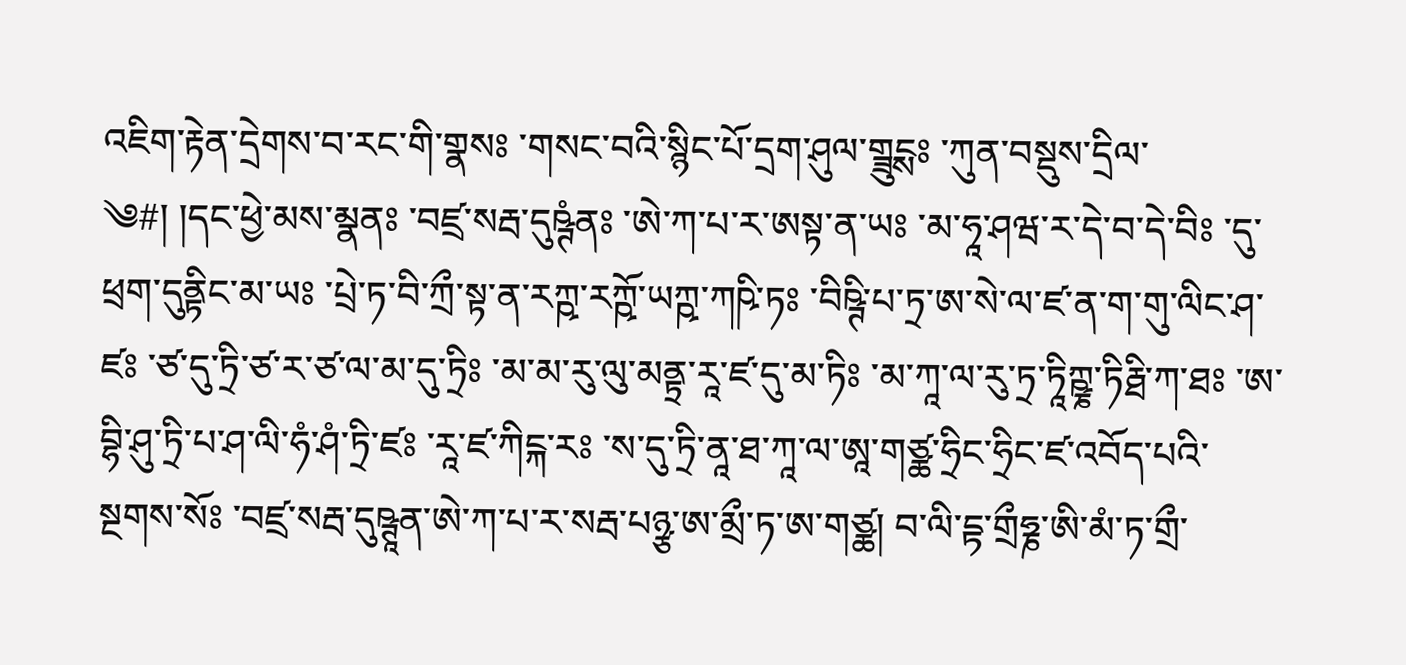འཇིག་རྟེན་དྲེགས་བ་རང་གི་གྣསཿ ་གསང་བའི་སྙིང་པོ་དྲག་ཤུལ་གྯུངྶཿ ་ཀུན་བསྡུས་དྲིལ་
༄#། །དང་ཕྱེ་མས་མྣནཿ ་བཛྲ་སརྦ་དུཥྚཾནཿ ་ཨེ་ཀ་པ་ར་ཨསྟ་ན་ཡཿ ་མ་ཧཱ་ཤཝ་ར་དེ་བ་དེ་བིཿ ་དུ་ཕྲག་དུནྟིང་མ་ཡཿ ་པྲེ་ཏ་བི་ཀྲྀ་སྟ་ན་རཀྵ་རཀྵོ་ཡཀྵ་ཀཥི་ཏཿ ་བིཥྚི་པ་ཏྲ་ཨ་སེ་ལ་ཛ་ན་ག་གུ་ལིང་ཤ་ཛཿ ་ཙ་དུ་ཏྲི་ཙ་ར་ཙ་ལ་མ་དུ་ཏྲིཿ ་མ་མ་རུ་ལུ་མནྟྲ་རཱ་ཛ་དུ་མ་ཏིཿ ་མ་ཀཱ་ལ་རུ་ཏྲ་ཏཱིཀྵྞ་ཏིརྠི་ཀ་ཐཿ ་ཨ་བྷི་ཤུ་ཏྲི་པ་ཤ་ལི་ཧཾ་ཤཾ་ཏྲི་ཛཿ ་རཱ་ཛ་ཀིངྐ་རཿ ་ས་དུ་ཏྲི་ནཱ་ཐ་ཀཱ་ལ་ཨཱ་གཙྪ་ཧྲིང་ཧྲིང་ཛ་འབོད་པའི་སྔགས་སོཿ ་བཛྲ་སརྦ་དུཥྚཱན་ཨེ་ཀ་པ་ར་སརྦ་པཉྩ་ཨ་མྲྀ་ཏ་ཨ་གཙྪ། བ་ལི་དྟ་གྲྀཧྞ་ཨི་མཾ་ཏ་གྲྀ་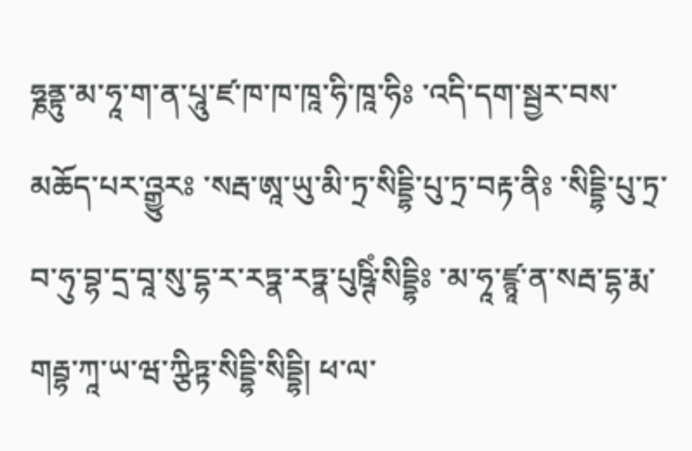ཧྞནྟུ་མ་ཧཱ་ག་ན་པཱུ་ཛ་ཁ་ཁ་ཁཱ་ཧི་ཁཱ་ཧིཿ ་འདི་དག་སྦྱར་བས་མཆོད་པར་འྒྱུརཿ ་སརྦ་ཨཱ་ཡུ་མི་ཏྲ་སིདྡྷི་པུ་ཏྲ་བརྟ་ནིཿ ་སིདྡྷི་པུ་ཏྲ་བ་ཧུ་བྷ་དྲ་བཱ་སུ་དྷ་ར་རཏྣ་རཏྣ་པུཥྚིཾ་སིདྡྷིཿ ་མ་ཧཱ་ཛྙཱ་ན་སརྦ་དྷ་རྨ་གརྦྷ་ཀཱ་ཡ་ཝ་ཀྩིཏྟ་སིདྡྷི་སིདྡྷི། ཕ་ལ་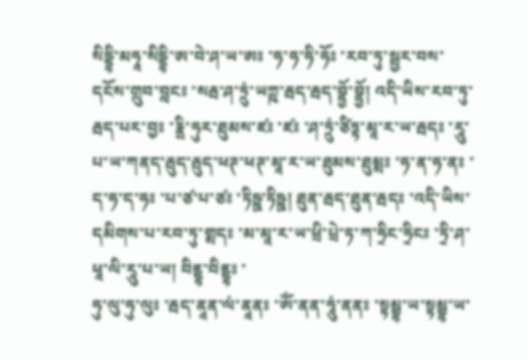སིདྡྷི་མཧཱ་སིདྡྷི་ཨ་བེ་ཤ་ཡ་ཨཿ ་ཧ་ཧ་ཧི་ཧོཿ ་རབ་ཏུ་སྦྱར་བས་དངོས་གྲུབ་བླངཿ ་སརྦ་ཤ་ཏྲུཾ་ཡཀྵ་རྦད་རྦད་བྷྱོ་བྷྱོ། འདི་ཡིས་རབ་ཏུ་རྦད་པར་བྱཿ ་རྣྲི་ཧུར་ཐུམས་ཛཿ ་ཛཿ ་ཤ་ཏྲུཾ་ཙིཏྟ་མཱ་ར་ཡ་རྦདཿ ་རཱུ་པ་ཡ་ཀནད་རྦུད་རྦུད་ཕཊ་ཕཊ་མཱ་ར་ཡ་ཐུམས་ཐུམྶཿ ་ཧ་ན་ཧ་ནཿ ་ད་ཧ་ད་ཧཿ ་པ་ཙ་པ་ཙཿ ་ཏིཥྛ་ཏིཥྛ། ཐུན་རྦད་ཐུན་རྦདཿ ་འདི་ཡིས་དམིགས་པ་རབ་ཏུ་གྶདཿ ་མ་མཱ་ར་ཡ་ཕྲི་པྲེ་ཏ་ཀ་ཧྲིང་ཧྲིངཿ ་ཏྲི་ཤ་ཕཱ་ལི་རཱུ་པ་ཡ། བིནྡྷ་བིནྡྷཿ ་
ཧུ་ལུ་ཧུ་ལུཿ ་རྦད་ནཱན་ལཾ་ནཱནཿ ་ཨོཾ་ནན་ཧཱུཾ་ནནཿ ་སྟམྦྷ་ཡ་སྟམྦྷ་ཡ་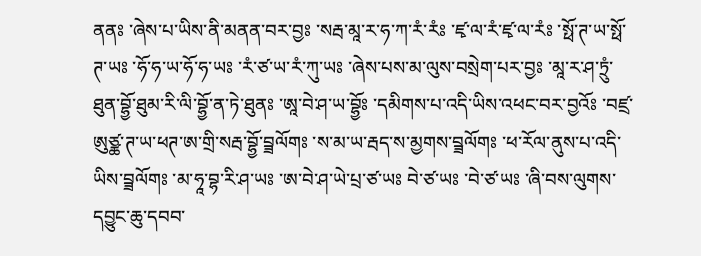ནནཿ ་ཞེས་པ་ཡིས་ནི་མནན་བར་བྱཿ ་སརྦ་མཱ་ར་ཧ་ཀ་རཾ་རཾཿ ་ཛྭ་ལ་རཾ་ཛྭ་ལ་རཾཿ ་སྥོ་ཊ་ཡ་སྥོ་ཊ་ཡཿ ་ཧོ་ཧ་ཡ་ཧོ་ཧ་ཡཿ ་རཾ་ཙ་ཡ་རཾ་ཀུ་ཡཿ ་ཞེས་པས་མ་ལུས་བསྲེག་པར་བྱཿ ་མཱ་ར་ཤ་ཏྲུཾ་ཐུན་བྷྱོ་ཐུམ་རི་ལི་བྷྱོ་ན་ཏེ་ཐུནཿ ་ཨཱ་བེ་ཤ་ཡ་བྷྱོཿ ་དམིགས་པ་འདི་ཡིས་འཕང་བར་བྱའོཿ ་བཛྲ་ཨུཙྪ་ཊ་ཡ་ཕཊ་ཨ་གྲི་སརྦ་བྷྱོ་བྯལོགཿ ་ས་མ་ཡ་རྦད་ས་མྱགས་བྯལོགཿ ་ཕ་རོལ་ནུས་པ་འདི་ཡིས་བྯལོགཿ ་མ་ཧཱ་བྷ་རི་ཤ་ཡཿ ་ཨ་བེ་ཤ་ཡེ་པྲ་ཙ་ཡཿ བེ་ཙ་ཡཿ ་བེ་ཙ་ཡཿ ་ཞི་བས་ལུགས་དབྱུང་ཆུ་དབབ་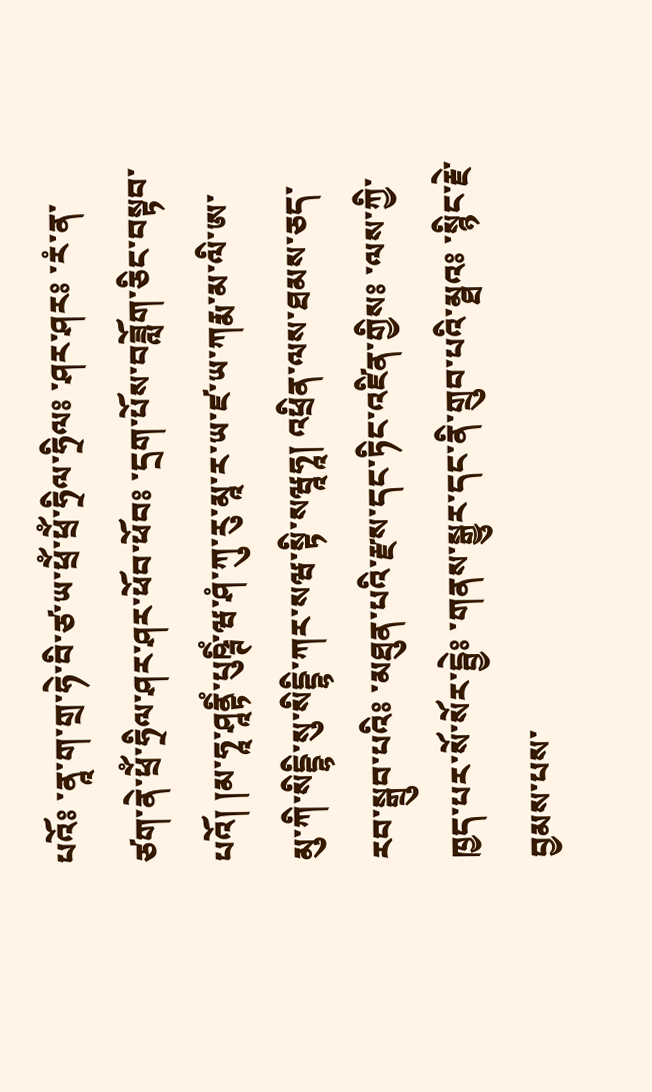པའོཿ ་ནཱ་ག་གྲ་ཧེ་བི་ཙ་ཡ་ཕྲོཾ་ཕྲོཾ་ཧྲིལ་ཧྲིལཿ ་ཤར་ཤརཿ ་རཾ་ན་ཙག་ནེ་ཕྲོཾ་ཧྲིལ་ཤར་ཤར་ཕོབ་ཕོབཿ ་དྲག་པོས་བཟློག་ཅིང་བསྟབ་པའོ། །མ་ཧཱ་ཤཱནྟིཾ་པུཥྚིཾ་ཝ་ཤཾ་ཀུ་རུ་མཱ་ར་ཡ་ཛ་ཡ་ཀརྨ་མ་ལི་ཨ་མུ་ཀི་སིདྡྷི་སུ་སིདྡྷི་ཀར་སཝ་སྟི་སཝཱཧཱ། འཕྲིན་ལས་ཐམས་ཅད་རབ་སྒྲུབ་པའིཿ ་མཐུན་པའི་རྫས་དང་ཏིང་འཛིན་གྱིསཿ ་ལས་ཀྱི་ཁྱད་པར་སོ་སོར་དྦྱེཿ ་གནས་སྒྱུར་དང་ནི་གྲུབ་པའི་མྠའཿ ་སྙིང་རྗེ་བྱམས་པས་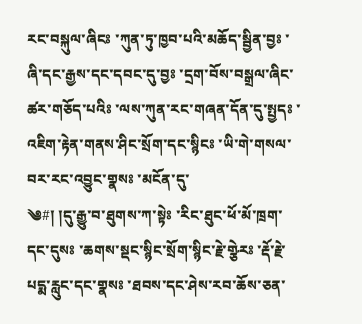རང་བསྐུལ་ཞིངཿ ་ཀུན་ཏུ་ཁྱབ་པའི་མཆོད་སྦྱིན་བྱཿ ་ཞི་དང་རྒྱས་དང་དབང་དུ་བྱཿ ་དྲག་བོས་བསྒྲལ་ཞིང་ཚར་གཅོད་པའིཿ ་ལས་ཀུན་རང་གཞན་དོན་དུ་སྤྱདཿ ་འཇིག་རྟེན་གནས་ཤིང་སྲོག་དང་སྙིངཿ ་ཡི་གེ་གསལ་བར་རང་འབྱུང་གྣསཿ ་མངོན་དུ་
༄#། །དུ་རྒྱུ་བ་ཐུགས་ཀ་སྟེཿ ་རིང་ཐུང་ཕོ་མོ་ཁྲག་དང་དུསཿ ་ཆགས་སྡང་སྙིང་སྲོག་སྙིང་རྗེ་གྩེརཿ ་རྡོ་རྗེ་པདྨ་རླུང་དང་གྣསཿ ་ཐབས་དང་ཤེས་རབ་ཆོས་ཅན་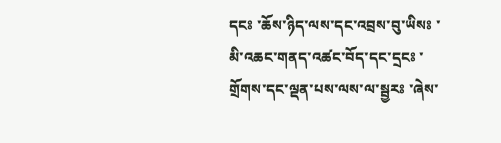དངཿ ་ཆོས་ཉིད་ལས་དང་འབྲས་བུ་ཡིསཿ ་མི་འཆང་གནད་འཚང་བོད་དང་དྲངཿ ་གྲོགས་དང་ལྡན་པས་ལས་ལ་སྦྱརཿ ་ཞེས་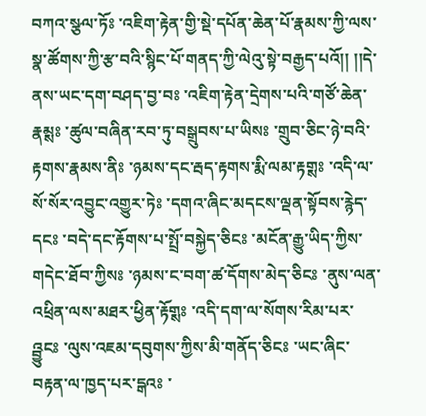བཀའ་སྩལ་ཏོཿ ་འཇིག་རྟེན་གྱི་སྡེ་དཔོན་ཆེན་པོ་རྣམས་ཀྱི་ལས་སྣ་ཚོགས་ཀྱི་རྩ་བའི་སྙིང་པོ་གནད་ཀྱི་ལེའུ་སྟེ་བརྒྱད་པའོ།། །།དེ་ནས་ཡང་དག་བཤད་བྱ་བཿ ་འཇིག་རྟེན་དྲེགས་པའི་གཙོ་ཆེན་རྣམྶཿ ་ཚུལ་བཞིན་རབ་ཏུ་བསྒྲུབས་པ་ཡིསཿ ་གྲུབ་ཅིང་ཉེ་བའི་རྟགས་རྣམས་ནིཿ ་ཉམས་དང་རྦད་རྟགས་རྨི་ལམ་རྟགྶཿ ་འདི་ལ་སོ་སོར་འབྱུང་འགྱུར་ཏེཿ ་དགའ་ཞིང་མདངས་ལྡན་སྟོབས་རྙེད་དངཿ ་བདེ་དང་རྟོགས་པ་སྤྲོ་བསྐྱེད་ཅིངཿ ་མངོན་རྒྱུ་ཡིད་ཀྱིས་གདེང་ཐོབ་ཀྱིསཿ ་ཉམས་ང་བག་ཚ་དོགས་མེད་ཅིངཿ ་ནུས་ལན་འཕྲིན་ལས་མཐར་ཕྱིན་རྟོགྶཿ ་འདི་དག་ལ་སོགས་རིམ་པར་འྦྱུངཿ ་ལུས་འཇམ་དབུགས་ཀྱིས་མི་གནོད་ཅིངཿ ་ཡང་ཞིང་བརྟན་ལ་ཁྱད་པར་དྒའཿ ་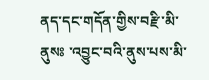ནད་དང་གདོན་གྱིས་བརྫི་མི་ནུསཿ ་འབྱུང་བའི་ནུས་པས་མི་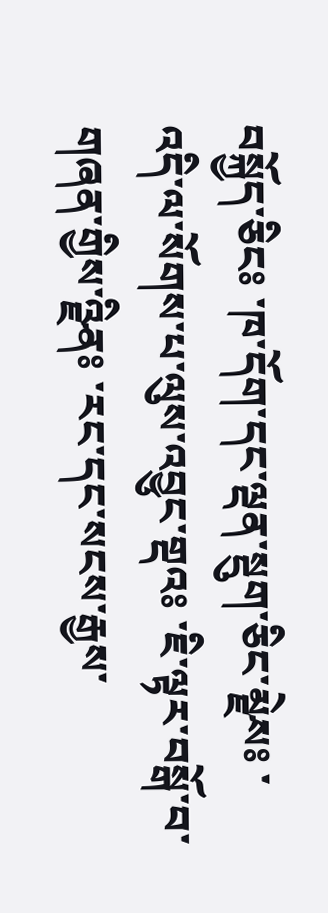བསྐྱོད་ཅིངཿ ་ཁ་དོག་དང་ལྡན་སྡུག་ཅིང་མྫེསཿ ་འདི་ལ་སོགས་པ་ལུས་འབྱུང་གྡའཿ ་ཇི་ལྟར་བསྒོ་བ་གཞན་གྱིས་འྫིནཿ ་རང་དང་སངས་རྒྱས་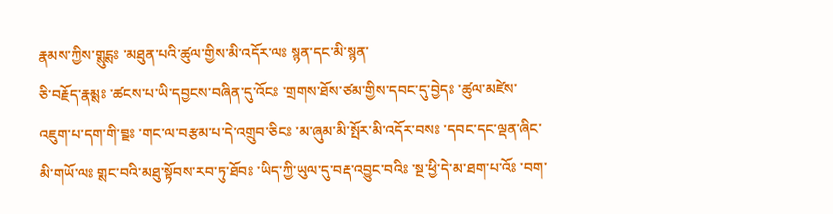རྣམས་ཀྱིས་གྶུངྶཿ ་མཐུན་པའི་ཚུལ་གྱིས་མི་འདོར་ལཿ སྙན་དང་མི་སྙན་
ཅི་བརྗོད་རྣམྶཿ ་ཚངས་པ་ཡི་དབྱངས་བཞིན་དུ་འོངཿ ་གྲགས་ཐོས་ཙམ་གྱིས་དབང་དུ་བྱེདཿ ་ཚུལ་མཛེས་འཇུག་པ་དག་གི་བྲྡཿ ་གང་ལ་བརྩམ་པ་དེ་འགྲུབ་ཅིངཿ ་མ་ཞུམ་མི་སྤོར་མི་འདོར་བསཿ ་དབང་དང་ལྡན་ཞིང་མི་གཡོ་ལཿ གྶང་བའི་མཐུ་སྟོབས་རབ་ཏུ་ཐོབཿ ་ཡིད་ཀྱི་ཡུལ་དུ་བརྡ་འབྱུང་བའིཿ ་སྔ་ཕྱི་དེ་མ་ཐག་པ་འོཿ ་བག་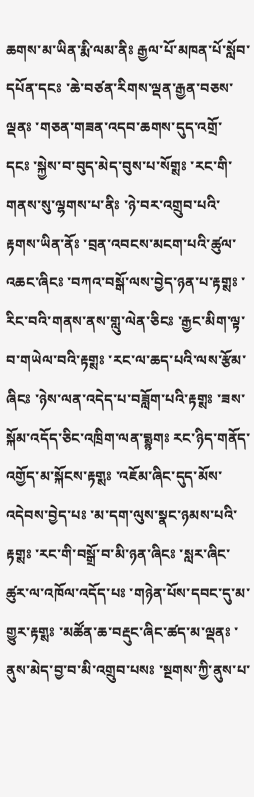ཆགས་མ་ཡིན་རྨི་ལམ་ནིཿ རྒྱལ་པོ་མཁན་པོ་སློབ་དཔོན་དངཿ ་ཆེ་བཙན་རིགས་ལྡན་རྒྱན་བཅས་ལྡནཿ ་གཅན་གཟན་འདབ་ཆགས་དུད་འགྲོ་དངཿ ་སྐྱེས་བ་བུད་མེད་བུས་པ་སོགྶཿ ་རང་གི་གནས་སུ་ལྷགས་པ་ནིཿ ་ཉེ་བར་འགྲུབ་པའི་རྟགས་ཡིན་ནོཿ ་བྲན་འབངས་མངག་པའི་ཚུལ་འཆང་ཞིངཿ ་བཀའ་བསྒོ་ལས་བྱེད་ཉན་པ་རྟགྶཿ ་རིང་བའི་གནས་ནས་གླུ་ལེན་ཅིངཿ ་རྒྱང་མིག་ལྟ་བ་གཡེལ་བའི་རྟགྶཿ ་རང་ལ་ཆད་པའི་ལས་རྩོམ་ཞིངཿ ་ཉེས་ལན་འདེད་པ་བཟློག་པའི་རྟགྶཿ ་ཟས་སྐོམ་འདོད་ཅིང་འཁྲིག་ལན་བྶྙགཿ རང་ཉིད་གནོད་འགྱོད་མ་སྐོངས་རྟགྶཿ ་འཇོམ་ཞིང་དུད་མོས་འདེབས་བྱེད་པཿ ་མ་དག་ལུས་སྣང་ཉམས་པའི་རྟགྶཿ ་རང་གི་བསྒྲོ་བ་མི་ཉན་ཞིངཿ ་སླར་ཞིང་ཚུར་ལ་འཁོལ་འདོད་པཿ ་གཉེན་པོས་དབང་དུ་མ་གྱུར་རྟགྶཿ ་མཚོན་ཆ་བརྡུང་ཞིང་ཚད་མ་ལྡནཿ ་ནུས་མེད་བྱ་བ་མི་འགྲུབ་པསཿ ་སྔགས་ཀྱི་ནུས་པ་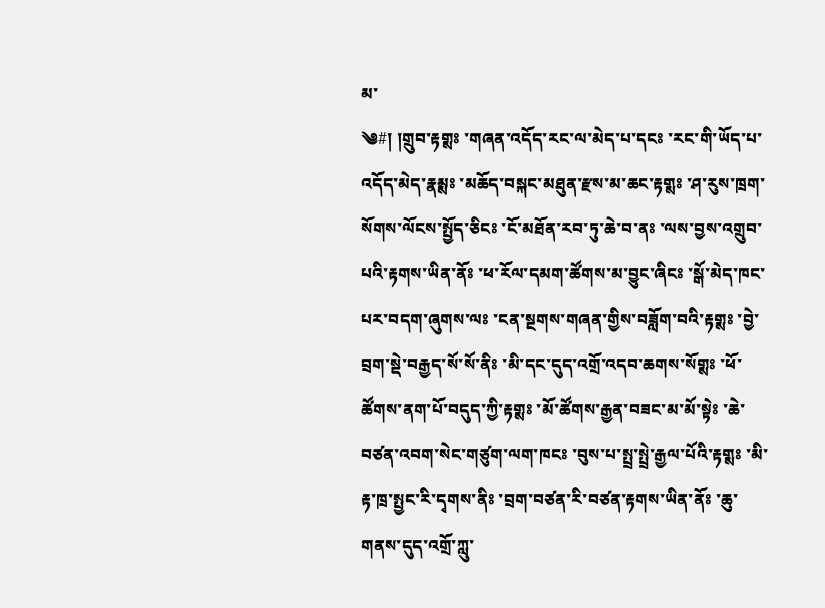མ་
༄#། །གྲུབ་རྟགྶཿ ་གཞན་འདོད་རང་ལ་མེད་པ་དངཿ ་རང་གི་ཡོད་པ་འདོད་མེད་རྣམྶཿ ་མཆོད་བསྐང་མཐུན་རྫས་མ་ཆང་རྟགྶཿ ་ཤ་རུས་ཁྲག་སོགས་ལོངས་སྤྱོད་ཅིངཿ ་ངོ་མཐོན་རབ་ཏུ་ཆེ་བ་ནཿ ་ལས་བྱས་འགྲུབ་པའི་རྟགས་ཡིན་ནོཿ ་ཕ་རོལ་དམག་ཚོགས་མ་བྱུང་ཞིངཿ ་སྒོ་མེད་ཁང་པར་བདག་ཞུགས་ལཿ ་ངན་སྔགས་གཞན་གྱིས་བཟློག་བའི་རྟགྶཿ ་བྱེ་བྲག་སྡེ་བརྒྱད་སོ་སོ་ནིཿ ་མི་དང་དུད་འགྲོ་འདབ་ཆགས་སོགྶཿ ་ཕོ་ཚོགས་ནག་པོ་བདུད་ཀྱི་རྟགྶཿ ་མོ་ཚོགས་རྒྱན་བཟང་མ་མོ་སྟེཿ ་ཆེ་བཙན་འབག་སེང་གཙུག་ལག་ཁངཿ ་བུས་པ་སྤྲ་སྤྲེ་རྒྱལ་པོའི་རྟགྶཿ ་མི་རྟ་ཁྲ་སྤྱང་རི་དྭགས་ནིཿ ་བྲག་བཙན་རི་བཙན་རྟགས་ཡིན་ནོཿ ་ཆུ་གནས་དུད་འགྲོ་ཀླུ་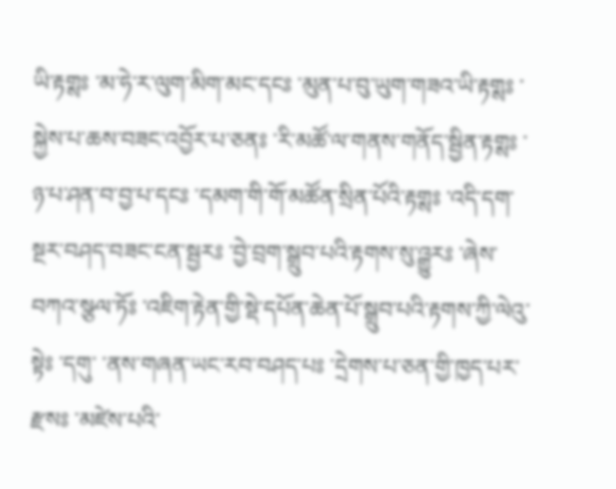ཡི་རྟགྶཿ ་མ་ཧེ་ར་ལུག་མིག་མང་དངཿ ་མུན་པ་བུ་ཡུག་གཟའ་ཡི་རྟགྶཿ ་སྐྱེས་པ་ཆས་བཟང་འབྱོར་པ་ཅནཿ ་རི་མཚོ་ལ་གནས་གནོད་སྦྱིན་རྟགྶཿ ་ཉ་པ་ཤན་བ་བྱ་པ་དངཿ ་དམག་གི་གོ་མཚོན་སྲིན་པོའི་རྟགྶཿ ་འདི་དག་སྔར་བཤད་བཟང་ངན་སྦྱརཿ ་བྱེ་བྲག་སྒྲུབ་པའི་རྟགས་སུ་འྒྱུརཿ ་ཞེས་བཀའ་སྩལ་ཏོཿ ་འཇིག་རྟེན་གྱི་སྡེ་དཔོན་ཆེན་པོ་སྒྲུབ་པའི་རྟགས་ཀྱི་ལེའུ་སྟེཿ ་དགུ་ ་ནས་གཞན་ཡང་རབ་བཤད་པཿ ་དྲེགས་པ་ཅན་གྱི་ཁྱད་པར་རྫསཿ ་མཛེས་པའི་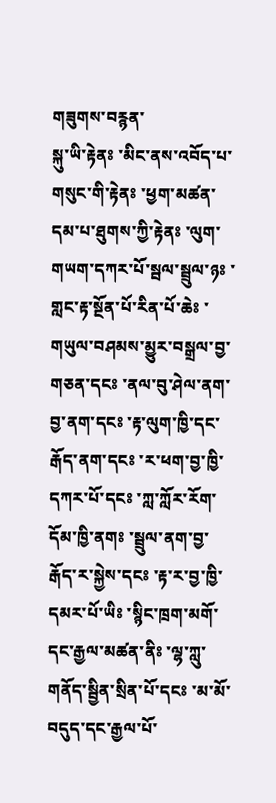གཟུགས་བརྙན་
སྐུ་ཡི་རྟེནཿ ་མིང་ནས་འབོད་པ་གསུང་གི་རྟེནཿ ་ཕྱག་མཚན་དམ་པ་ཐུགས་ཀྱི་རྟེནཿ ་ལུག་གཡག་དཀར་པོ་སྦལ་སྦྲུལ་ཉཿ ་གླང་རྟ་སྔོན་པོ་རིན་པོ་ཆེཿ ་གཡུལ་བཤམས་མྱུར་བསྒྲལ་བྱ་གཅན་དངཿ ་ནལ་བུ་ཤེལ་ནག་བྱ་ནག་དངཿ ་རྟ་ལུག་ཁྱི་དང་རྒོད་ནག་དངཿ ་ར་ཕག་བྱ་ཁྱི་དཀར་པོ་དངཿ ་ཀླ་ཀློར་རོག་དོམ་ཁྱི་ནགཿ ་སྦྲུལ་ནག་བྱ་རྒོད་ར་སྐྱེས་དངཿ ་རྟ་ར་བྱ་ཁྱི་དམར་པོ་ཡིཿ ་སྙིང་ཁྲག་མགོ་དང་རྒྱལ་མཚན་ནིཿ ་ལྷ་ཀླུ་གནོད་སྦྱིན་སྲིན་པོ་དངཿ ་མ་མོ་བདུད་དང་རྒྱལ་པོ་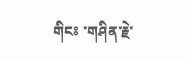གིངཿ ་གཤིན་རྗེ་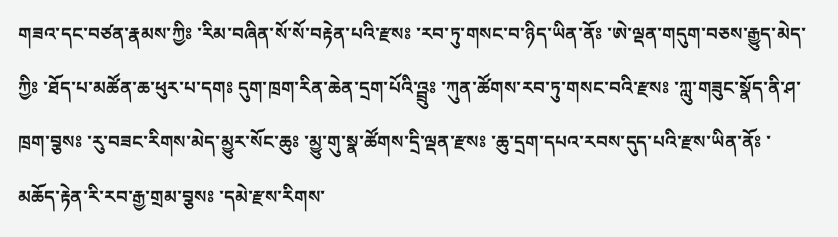གཟའ་དང་བཙན་རྣམས་ཀྱིཿ ་རིམ་བཞིན་སོ་སོ་བརྟེན་པའི་རྫསཿ ་རབ་ཏུ་གསང་བ་ཉིད་ཡིན་ནོཿ ་ཨེ་ལྡན་གདུག་བཅས་རྒྱུད་མེད་ཀྱིཿ ་ཐོད་པ་མཚོན་ཆ་ཕུར་པ་དགཿ དུག་ཁྲག་རིན་ཆེན་དྲག་པོའི་འྦྲུཿ ་ཀུན་ཚོགས་རབ་ཏུ་གསང་བའི་རྫསཿ ་ཀླུ་གཟུང་སྣོད་ནི་ཤ་ཁྲག་བྕསཿ ་རུ་བཟང་རིགས་མེད་མྱུར་སོང་ཆུཿ ་མྱུ་གུ་སྣ་ཚོགས་དྲི་ལྡན་རྫསཿ ་ཆུ་དྲག་དཔའ་རབས་དུད་པའི་རྫས་ཡིན་ནོཿ ་མཆོད་རྟེན་རི་རབ་རྒྱ་གྲམ་བྕསཿ ་དམེ་རྫས་རིགས་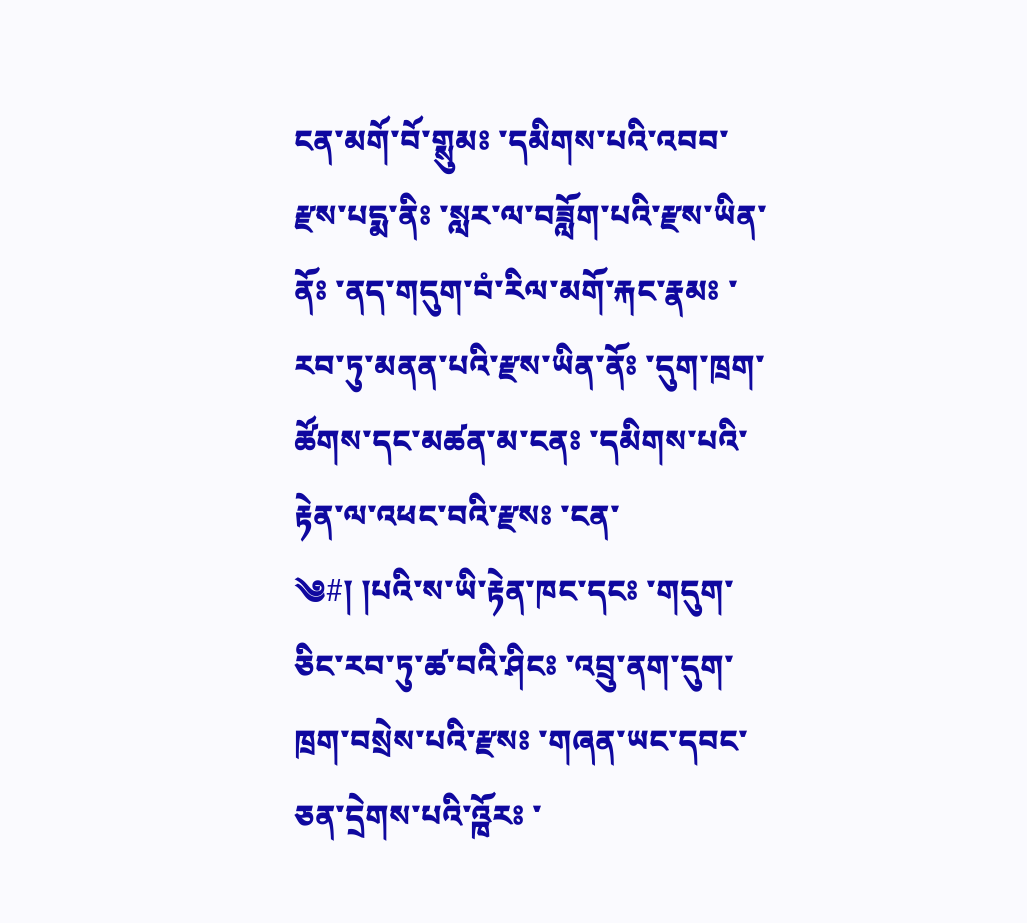ངན་མགོ་བོ་གྶུམཿ ་དམིགས་པའི་འབབ་རྫས་པདྨ་ནིཿ ་སླར་ལ་བཟློག་པའི་རྫས་ཡིན་ནོཿ ་ནད་གདུག་བཾ་རིལ་མགོ་རྐང་རྣམཿ ་རབ་ཏུ་མནན་པའི་རྫས་ཡིན་ནོཿ ་དུག་ཁྲག་ཚོགས་དང་མཚན་མ་ངནཿ ་དམིགས་པའི་རྟེན་ལ་འཕང་བའི་རྫསཿ ་ངན་
༄#། །པའི་ས་ཡི་རྟེན་ཁང་དངཿ ་གདུག་ཅིང་རབ་ཏུ་ཚ་བའི་ཤིངཿ ་འབྲུ་ནག་དུག་ཁྲག་བསྲེས་པའི་རྫསཿ ་གཞན་ཡང་དབང་ཅན་དྲེགས་པའི་འྑོརཿ ་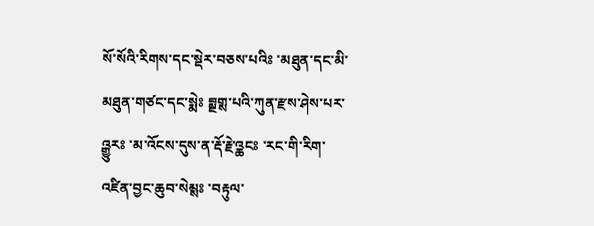སོ་སོའི་རིགས་དང་སྡེར་བཅས་པའིཿ ་མཐུན་དང་མི་མཐུན་གཙང་དང་སྨེཿ བྶྔགྶ་པའི་ཀུན་རྫས་ཤེས་པར་འྒྱུརཿ ་མ་འོངས་དུས་ན་རྡོ་རྗེ་འྖངཿ ་རང་གི་རིག་འཛིན་བྱང་ཆུབ་སེམྶཿ ་བརྟུལ་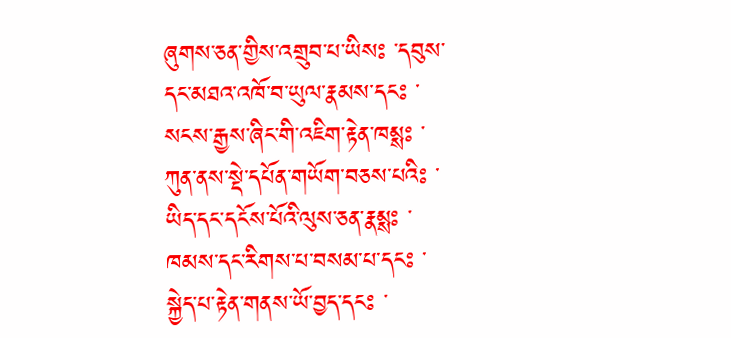ཞུགས་ཅན་གྱིས་འགྲུབ་པ་ཡིསཿ ་དབུས་དང་མཐའ་འཁོ་བ་ཡུལ་རྣམས་དངཿ ་སངས་རྒྱས་ཞིང་གི་འཇིག་རྟེན་ཁམྶཿ ་ཀུན་ནས་སྡེ་དཔོན་གཡོག་བཅས་པའིཿ ་ཡིད་དང་དངོས་པོའི་ལུས་ཅན་རྣམྶཿ ་ཁམས་དང་རིགས་པ་བསམ་པ་དངཿ ་སྐྱེད་པ་རྟེན་གནས་ཡོ་བྱད་དངཿ ་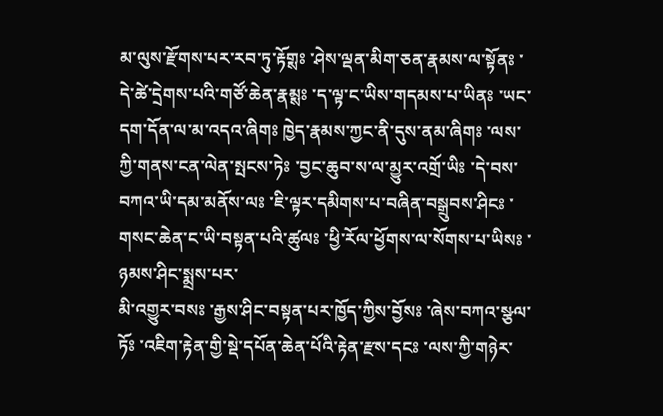མ་ལུས་རྫོགས་པར་རབ་ཏུ་རྟོགྶཿ ་ཤེས་ལྡན་མིག་ཅན་རྣམས་ལ་སྟོནཿ ་དེ་ཚེ་དྲེགས་པའི་གཙོ་ཆེན་རྣམྶཿ ་ད་ལྟ་ང་ཡིས་གདམས་པ་ཡིནཿ ་ཡང་དག་དོན་ལ་མ་འདའ་ཞིགཿ ཁྱེད་རྣམས་ཀྱང་ནི་དུས་ནམ་ཞིགཿ ་ལས་ཀྱི་གནས་ངན་ལེན་སྤངས་ཏེཿ ་བྱང་ཆུབ་ས་ལ་མྱུར་འགྲོ་ཡིཿ ་དེ་བས་བཀའ་ཡི་དམ་མནོས་ལཿ ་ཇི་ལྟར་དམིགས་པ་བཞིན་བསྒྲུབས་ཤིངཿ ་གསང་ཆེན་ང་ཡི་བསྟན་པའི་ཚུལཿ ་ཕྱི་རོལ་ཕྱོགས་ལ་སོགས་པ་ཡིསཿ ་ཉམས་ཤིང་སྨྲས་པར་
མི་འགྱུར་བསཿ ་རྒྱས་ཤིང་བསྟན་པར་ཁྱོད་ཀྱིས་བྱོསཿ ་ཞེས་བཀའ་སྩལ་ཏོཿ ་འཇིག་རྟེན་གྱི་སྡེ་དཔོན་ཆེན་པོའི་རྟེན་རྫས་དངཿ ་ལས་ཀྱི་གཉེར་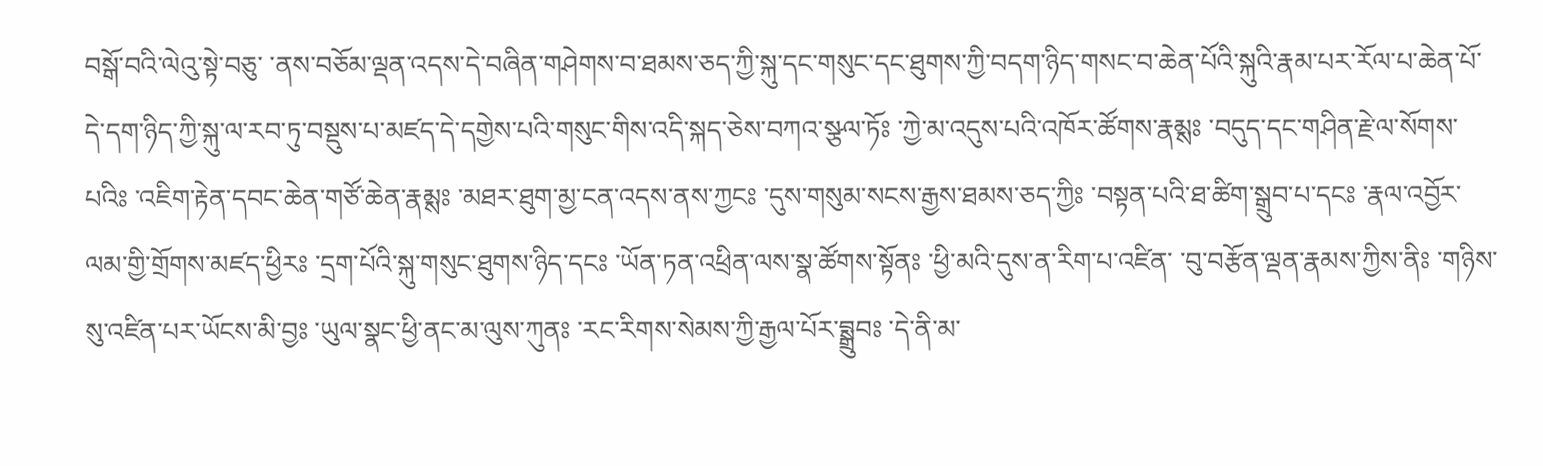བསྒོ་བའི་ལེའུ་སྟེ་བཅུ་ ་ནས་བཅོམ་ལྡན་འདས་དེ་བཞིན་གཤེགས་བ་ཐམས་ཅད་ཀྱི་སྐུ་དང་གསུང་དང་ཐུགས་ཀྱི་བདག་ཉིད་གསང་བ་ཆེན་པོའི་སྐུའི་རྣམ་པར་རོལ་པ་ཆེན་པོ་དེ་དག་ཉིད་ཀྱི་སྐུ་ལ་རབ་ཏུ་བསྡུས་པ་མཛད་དེ་དགྱེས་པའི་གསུང་གིས་འདི་སྐད་ཅེས་བཀའ་སྩལ་ཏོཿ ་ཀྱེ་མ་འདུས་པའི་འཁོར་ཚོགས་རྣམྶཿ ་བདུད་དང་གཤིན་རྗེ་ལ་སོགས་པའིཿ ་འཇིག་རྟེན་དབང་ཆེན་གཙོ་ཆེན་རྣམྶཿ ་མཐར་ཐུག་མྱ་ངན་འདས་ནས་ཀྱངཿ ་དུས་གསུམ་སངས་རྒྱས་ཐམས་ཅད་ཀྱིཿ ་བསྟན་པའི་ཐ་ཚིག་སྒྲུབ་པ་དངཿ ་རྣལ་འབྱོར་ལམ་གྱི་གྲོགས་མཛད་ཕྱིརཿ ་དྲག་པོའི་སྐུ་གསུང་ཐུགས་ཉིད་དངཿ ་ཡོན་ཏན་འཕྲིན་ལས་སྣ་ཚོགས་སྟོནཿ ་ཕྱི་མའི་དུས་ན་རིག་པ་འཛིན་ ་བུ་བརྩོན་ལྡན་རྣམས་ཀྱིས་ནིཿ ་གཉིས་སུ་འཛིན་པར་ཡོངས་མི་བྱཿ ་ཡུལ་སྣང་ཕྱི་ནང་མ་ལུས་ཀུནཿ ་རང་རིགས་སེམས་ཀྱི་རྒྱལ་པོར་བྶྒྲུབཿ ་དེ་ནི་མ་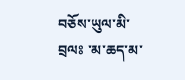བཅོས་ཡུལ་མི་བྲལཿ ་མ་ཆད་མ་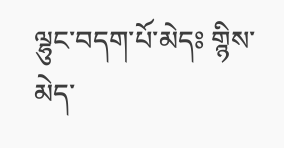ལྷུང་བདག་པོ་མེདཿ གྙིས་མེད་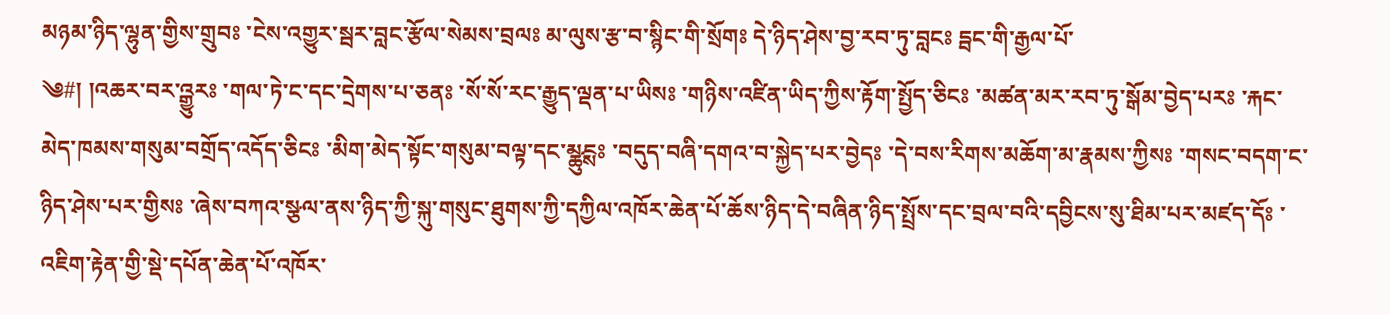མཉམ་ཉིད་ལྷུན་གྱིས་གྲུབཿ ་ངེས་འགྱུར་སྦར་བླང་རྩོལ་སེམས་བྲལཿ མ་ལུས་རྩ་བ་སྙིང་གི་སྲོགཿ དེ་ཉིད་ཤེས་བྱ་རབ་ཏུ་བླངཿ དྦང་གི་རྒྱལ་པོ་
༄#། །འཆར་བར་འྒྱུརཿ ་གལ་ཏེ་ང་དང་དྲེགས་པ་ཅནཿ ་སོ་སོ་རང་རྒྱུད་ལྡན་པ་ཡིསཿ ་གཉིས་འཛིན་ཡིད་ཀྱིས་རྟོག་སྤྱོད་ཅིངཿ ་མཚན་མར་རབ་ཏུ་སྒོམ་བྱེད་པརཿ ་རྐང་མེད་ཁམས་གསུམ་བགྲོད་འདོད་ཅིངཿ ་མིག་མེད་སྟོང་གསུམ་བལྟ་དང་མྪུངྶཿ ་བདུད་བཞི་དགའ་བ་སྐྱེད་པར་བྱེདཿ ་དེ་བས་རིགས་མཆོག་མ་རྣམས་ཀྱིསཿ ་གསང་བདག་ང་ཉིད་ཤེས་པར་གྱིསཿ ་ཞེས་བཀའ་སྩལ་ནས་ཉིད་ཀྱི་སྐུ་གསུང་ཐུགས་ཀྱི་དཀྱིལ་འཁོར་ཆེན་པོ་ཆོས་ཉིད་དེ་བཞིན་ཉིད་སྤྲོས་དང་བྲལ་བའི་དབྱིངས་སུ་ཐིམ་པར་མཛད་དོཿ ་འཇིག་རྟེན་གྱི་སྡེ་དཔོན་ཆེན་པོ་འཁོར་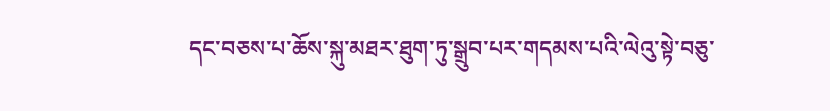དང་བཅས་པ་ཆོས་སྐུ་མཐར་ཐུག་ཏུ་སྒྲུབ་པར་གདམས་པའི་ལེའུ་སྟེ་བཅུ་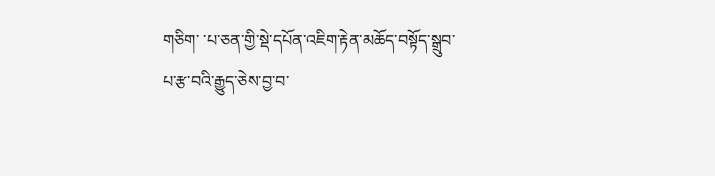གཅིག་ ་པ་ཅན་གྱི་སྡེ་དཔོན་འཇིག་རྟེན་མཆོད་བསྟོད་སྒྲུབ་པ་རྩ་བའི་རྒྱུད་ཅེས་བྱ་བ་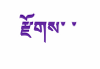རྫོགས་ ་